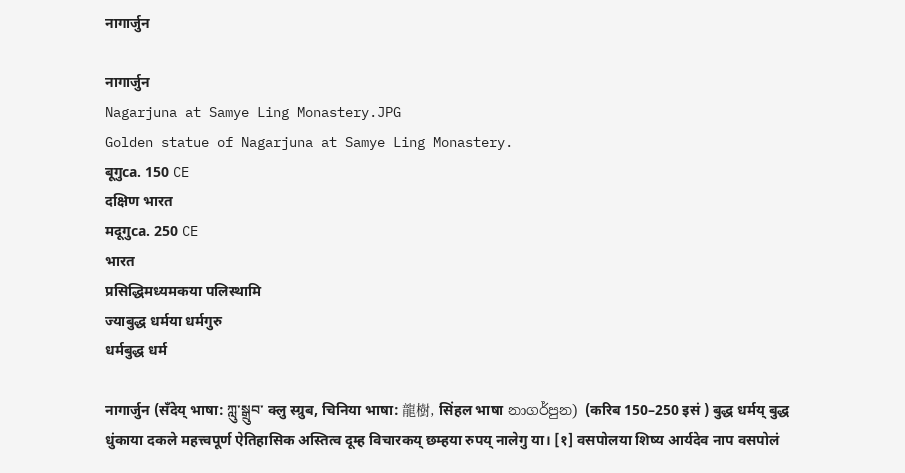नागार्जुन

नागार्जुन
Nagarjuna at Samye Ling Monastery.JPG
Golden statue of Nagarjuna at Samye Ling Monastery.
बूगुca. 150 CE
दक्षिण भारत
मदूगुca. 250 CE
भारत
प्रसिद्धिमध्यमकया पलिस्थामि
ज्याबुद्ध धर्मया धर्मगुरु
धर्मबुद्ध धर्म

नागार्जुन (सँदेय् भाषा: ཀླུ་སྒྲུབ་ क्लु स्ग्रुब, चिनिया भाषा: 龍樹, सिंहल भाषा නාගර්පුන) (करिब 150–250 इसं ) बुद्ध धर्मय् बुद्ध धुंकाया दकले महत्त्वपूर्ण ऐतिहासिक अस्तित्व दूम्ह विचारकय् छम्हया रुपय् नालेगु या। [१] वसपोलया शिष्य आर्यदेव नाप वसपोलं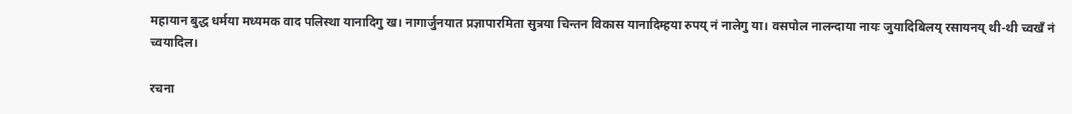महायान बुद्ध धर्मया मध्यमक वाद पलिस्था यानादिगु ख। नागार्जुनयात प्रज्ञापारमिता सुत्रया चिन्तन विकास यानादिम्हया रुपय् नं नालेगु या। वसपोल नालन्दाया नायः जुयादिबिलय् रसायनय् थी-थी च्वखँ नं च्वयादिल।

रचना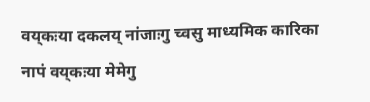वय्‌कःया दकलय् नांजाःगु च्वसु माध्यमिक कारिका नापं वय्‌कःया मेमेगु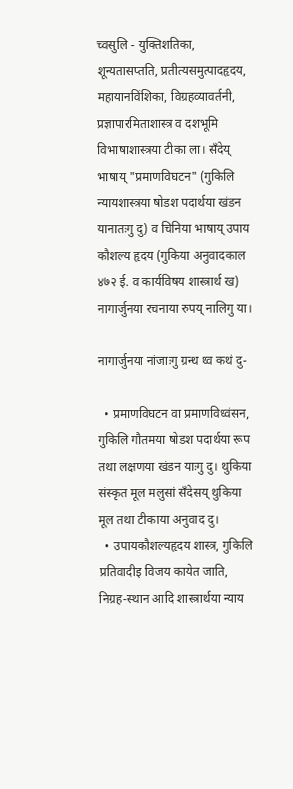च्वसुलि - युक्तिशतिका, शून्यतासप्तति, प्रतीत्यसमुत्पादहृदय, महायानविंशिका, विग्रहव्यावर्तनी, प्रज्ञापारमिताशास्त्र व दशभूमि विभाषाशास्त्रया टीका ला। सँदेय् भाषाय् "प्रमाणविघटन" (गुकिलि न्यायशास्त्रया षोडश पदार्थया खंडन यानातःगु दु) व चिनिया भाषाय् उपाय कौशल्य हृदय (गुकिया अनुवादकाल ४७२ ई. व कार्यविषय शास्त्रार्थ ख) नागार्जुनया रचनाया रुपय् नालिगु या।

नागार्जुनया नांजाःगु ग्रन्थ थ्व कथं दु-

  • प्रमाणविघटन वा प्रमाणविध्वंसन, गुकिलि गौतमया षोडश पदार्थया रूप तथा लक्षणया खंडन याःगु दु। थुकिया संस्कृत मूल मलुसां सँदेसय् थुकिया मूल तथा टीकाया अनुवाद दु।
  • उपायकौशल्यहृदय शास्त्र, गुकिलि प्रतिवादीइ विजय कायेत जाति, निग्रह-स्थान आदि शास्त्रार्थया न्याय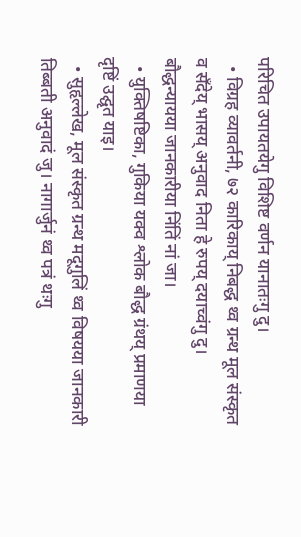परिचित उपायतयेगु विशिष्ट वर्णन यानातःगु दु।
  • विग्रह व्यावर्तनी, ७२ कारिकाय् निबद्ध थ्व ग्रन्थ मूल संस्कृत व सँदेय् भासय् अनुवाद निता हे रुपय् दयाच्वंगु दु। बौद्धन्यायया जानकारीया निंतिं नां जा।
  • युक्तिषष्टिका, गुकिया यक्व श्लोक बौद्ध ग्रंथय् प्रमाणया दृष्टिं उद्घृत याइ।
  • सुहृल्लेख, मूल संस्कृत ग्रन्थ मदूगुलिं थ्व विषयया जानकारी तिब्बती अनुवादं जु। नागार्जुनं थ्व पत्रं थःगु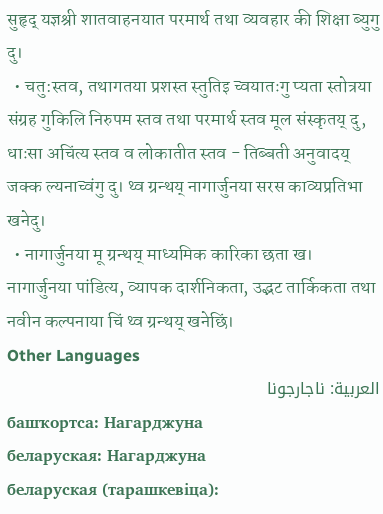सुहृद् यज्ञश्री शातवाहनयात परमार्थ तथा व्यवहार की शिक्षा ब्युगु दु।
  • चतु:स्तव, तथागतया प्रशस्त स्तुतिइ च्वयातःगु प्यता स्तोत्रया संग्रह गुकिलि निरुपम स्तव तथा परमार्थ स्तव मूल संस्कृतय् दु, धाःसा अचिंत्य स्तव व लोकातीत स्तव - तिब्बती अनुवादय् जक्क ल्यनाच्वंगु दु। थ्व ग्रन्थय् नागार्जुनया सरस काव्यप्रतिभा खनेदु।
  • नागार्जुनया मू ग्रन्थय् माध्यमिक कारिका छता ख। नागार्जुनया पांडित्य, व्यापक दार्शनिकता, उद्भट तार्किकता तथा नवीन कल्पनाया चिं थ्व ग्रन्थय् खनेछिं।
Other Languages
العربية: ناجارجونا
башҡортса: Нагарджуна
беларуская: Нагарджуна
беларуская (тарашкевіца):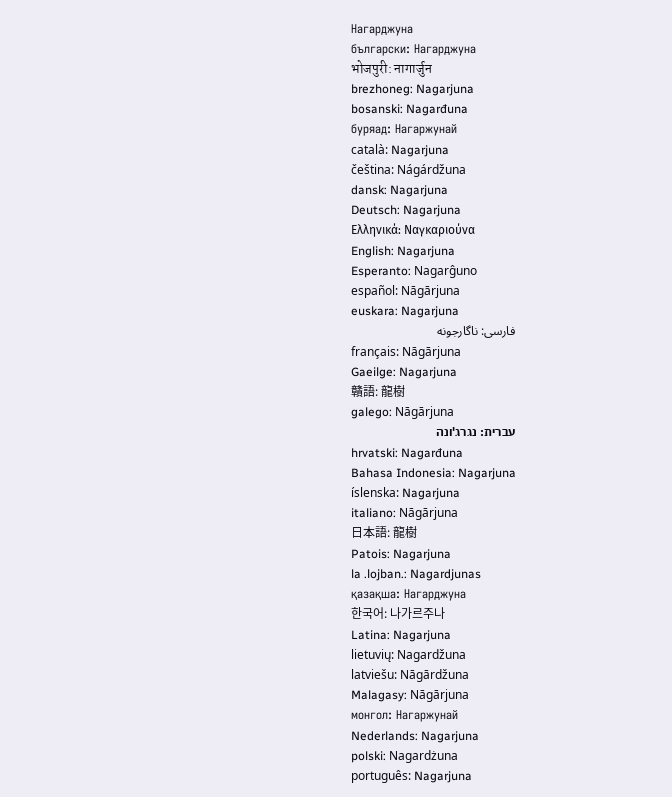Нагарджуна
български: Нагарджуна
भोजपुरी: नागार्जुन
brezhoneg: Nagarjuna
bosanski: Nagarđuna
буряад: Нагаржунай
català: Nagarjuna
čeština: Nágárdžuna
dansk: Nagarjuna
Deutsch: Nagarjuna
Ελληνικά: Ναγκαριούνα
English: Nagarjuna
Esperanto: Nagarĝuno
español: Nāgārjuna
euskara: Nagarjuna
فارسی: ناگارجونه
français: Nāgārjuna
Gaeilge: Nagarjuna
贛語: 龍樹
galego: Nāgārjuna
עברית: נגרג'ונה
hrvatski: Nagarđuna
Bahasa Indonesia: Nagarjuna
íslenska: Nagarjuna
italiano: Nāgārjuna
日本語: 龍樹
Patois: Nagarjuna
la .lojban.: Nagardjunas
қазақша: Нагарджуна
한국어: 나가르주나
Latina: Nagarjuna
lietuvių: Nagardžuna
latviešu: Nāgārdžuna
Malagasy: Nāgārjuna
монгол: Нагаржунай
Nederlands: Nagarjuna
polski: Nagardżuna
português: Nagarjuna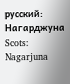русский: Нагарджуна
Scots: Nagarjuna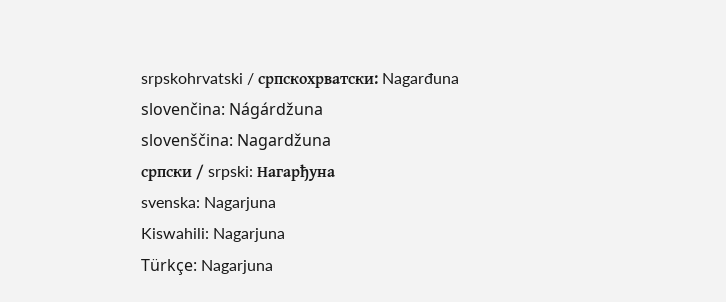srpskohrvatski / српскохрватски: Nagarđuna
slovenčina: Nágárdžuna
slovenščina: Nagardžuna
српски / srpski: Нагарђуна
svenska: Nagarjuna
Kiswahili: Nagarjuna
Türkçe: Nagarjuna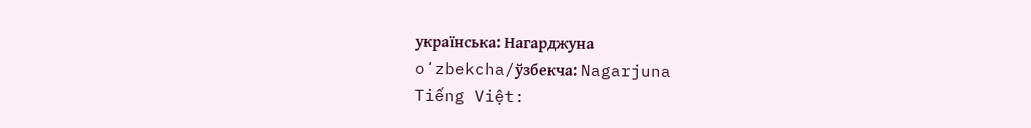українська: Нагарджуна
oʻzbekcha/ўзбекча: Nagarjuna
Tiếng Việt: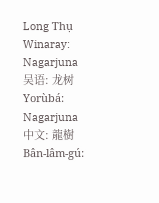Long Thụ
Winaray: Nagarjuna
吴语: 龙树
Yorùbá: Nagarjuna
中文: 龍樹
Bân-lâm-gú: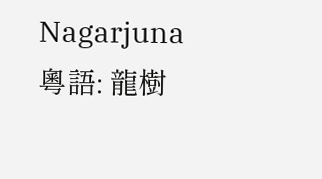Nagarjuna
粵語: 龍樹